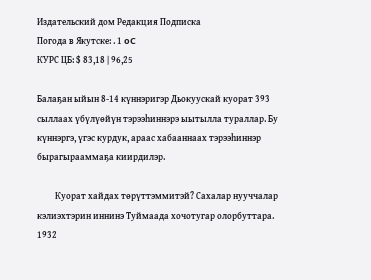Издательский дом Редакция Подписка
Погода в Якутске: . 1 oC
КУРС ЦБ: $ 83,18 | 96,25

Балаҕан ыйын 8-14 күннэригэр Дьокуускай куорат 393 сыллаах үбүлүөйүн тэрээһиннэрэ ыытылла тураллар. Бу күннэргэ, үгэс курдук, араас хабааннаах тэрээһиннэр бырагырааммаҕа киирдилэр.

         Куорат хайдах төрүттэммитэй? Сахалар нууччалар кэлиэхтэрин иннинэ Туймаада хочотугар олорбуттара. 1932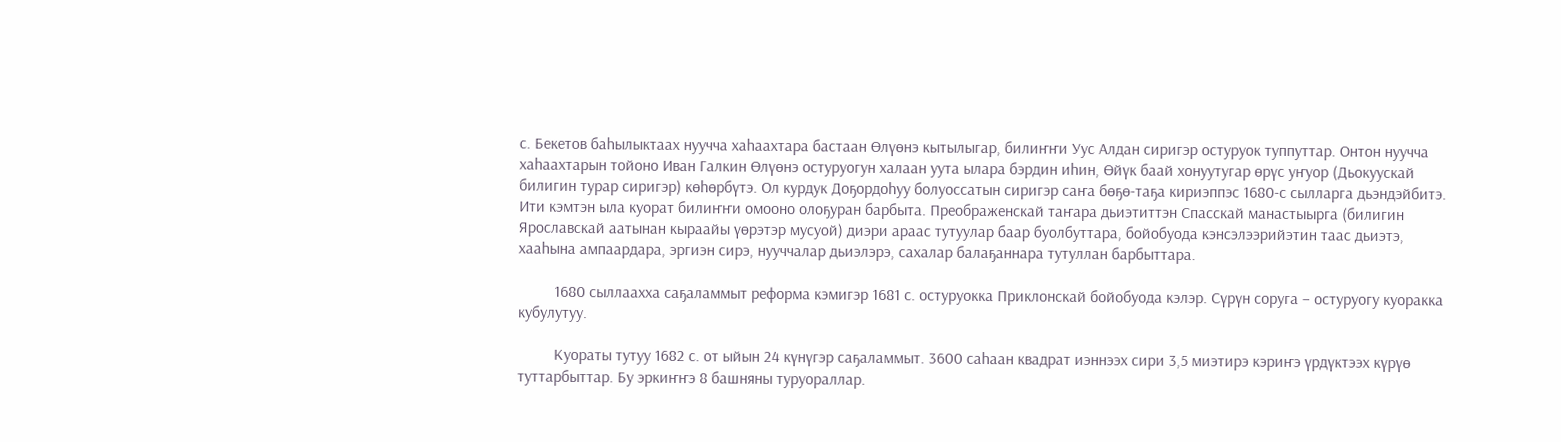с. Бекетов баһылыктаах нуучча хаһаахтара бастаан Өлүөнэ кытылыгар, билиҥҥи Уус Алдан сиригэр остуруок туппуттар. Онтон нуучча хаһаахтарын тойоно Иван Галкин Өлүөнэ остуруогун халаан уута ылара бэрдин иһин, Өйүк баай хонуутугар өрүс уҥуор (Дьокуускай билигин турар сиригэр) көһөрбүтэ. Ол курдук Доҕордоһуу болуоссатын сиригэр саҥа бөҕө-таҕа кириэппэс 1680-с сылларга дьэндэйбитэ. Ити кэмтэн ыла куорат билиҥҥи омооно олоҕуран барбыта. Преображенскай таҥара дьиэтиттэн Спасскай манастыырга (билигин Ярославскай аатынан кыраайы үөрэтэр мусуой) диэри араас тутуулар баар буолбуттара, бойобуода кэнсэлээрийэтин таас дьиэтэ, хааһына ампаардара, эргиэн сирэ, нууччалар дьиэлэрэ, сахалар балаҕаннара тутуллан барбыттара.

         1680 сыллаахха саҕаламмыт реформа кэмигэр 1681 с. остуруокка Приклонскай бойобуода кэлэр. Сүрүн соруга – остуруогу куоракка кубулутуу.

         Куораты тутуу 1682 с. от ыйын 24 күнүгэр саҕаламмыт. 3600 саһаан квадрат иэннээх сири 3,5 миэтирэ кэриҥэ үрдүктээх күрүө туттарбыттар. Бу эркиҥҥэ 8 башняны туруораллар.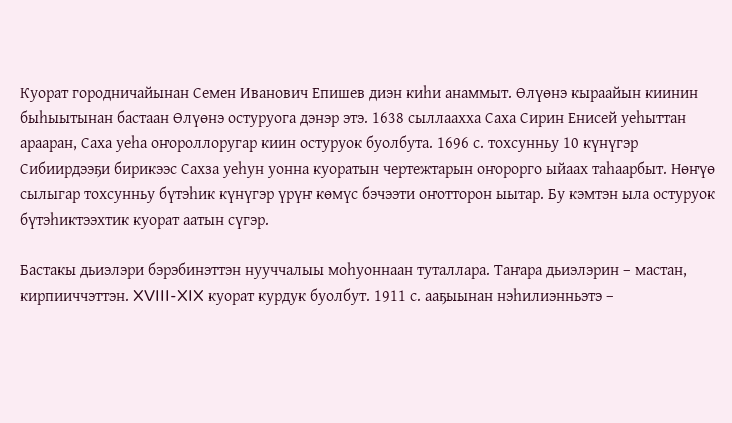Куорат городничайынан Семен Иванович Епишев диэн киһи анаммыт. Өлүөнэ кыраайын киинин быһыытынан бастаан Өлүөнэ остуруога дэнэр этэ. 1638 сыллаахха Саха Сирин Енисей уеһыттан арааран, Саха уеһа оҥороллоругар киин остуруок буолбута. 1696 с. тохсунньу 10 күнүгэр Сибиирдээҕи бирикээс Сахза уеһун уонна куоратын чертежтарын оҥорорго ыйаах таһаарбыт. Нөҥүө сылыгар тохсунньу бүтэһик күнүгэр үрүҥ көмүс бэчээти оҥотторон ыытар. Бу кэмтэн ыла остуруок бүтэһиктээхтик куорат аатын сүгэр.

Бастакы дьиэлэри бэрэбинэттэн нууччалыы моһуоннаан туталлара. Таҥара дьиэлэрин – мастан, кирпииччэттэн. XVIII-XIX куорат курдук буолбут. 1911 с. ааҕыынан нэһилиэнньэтэ –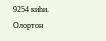9254 киһи. Олортон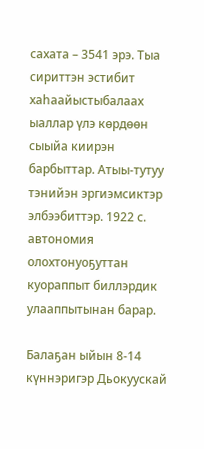сахата – 3541 эрэ. Тыа сириттэн эстибит хаһаайыстыбалаах ыаллар үлэ көрдөөн сыыйа киирэн барбыттар. Атыы-тутуу тэнийэн эргиэмсиктэр элбээбиттэр. 1922 с. автономия олохтонуоҕуттан куораппыт биллэрдик улааппытынан барар.

Балаҕан ыйын 8-14 күннэригэр Дьокуускай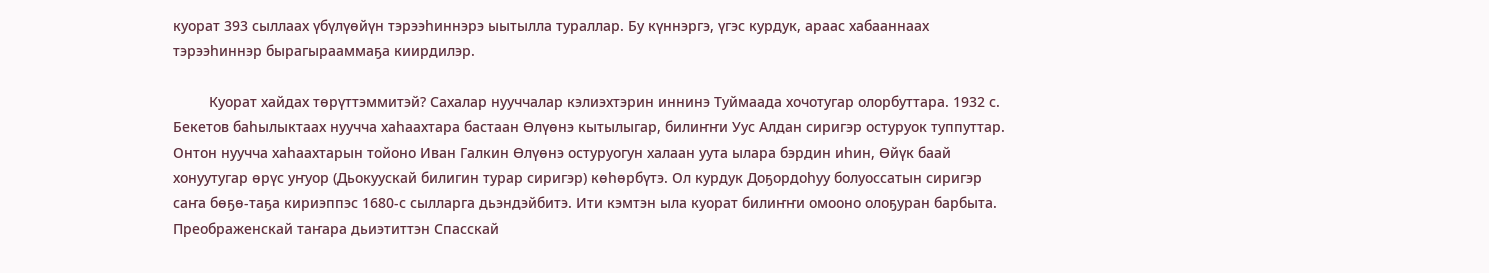куорат 393 сыллаах үбүлүөйүн тэрээһиннэрэ ыытылла тураллар. Бу күннэргэ, үгэс курдук, араас хабааннаах тэрээһиннэр бырагырааммаҕа киирдилэр.

         Куорат хайдах төрүттэммитэй? Сахалар нууччалар кэлиэхтэрин иннинэ Туймаада хочотугар олорбуттара. 1932 с. Бекетов баһылыктаах нуучча хаһаахтара бастаан Өлүөнэ кытылыгар, билиҥҥи Уус Алдан сиригэр остуруок туппуттар. Онтон нуучча хаһаахтарын тойоно Иван Галкин Өлүөнэ остуруогун халаан уута ылара бэрдин иһин, Өйүк баай хонуутугар өрүс уҥуор (Дьокуускай билигин турар сиригэр) көһөрбүтэ. Ол курдук Доҕордоһуу болуоссатын сиригэр саҥа бөҕө-таҕа кириэппэс 1680-с сылларга дьэндэйбитэ. Ити кэмтэн ыла куорат билиҥҥи омооно олоҕуран барбыта. Преображенскай таҥара дьиэтиттэн Спасскай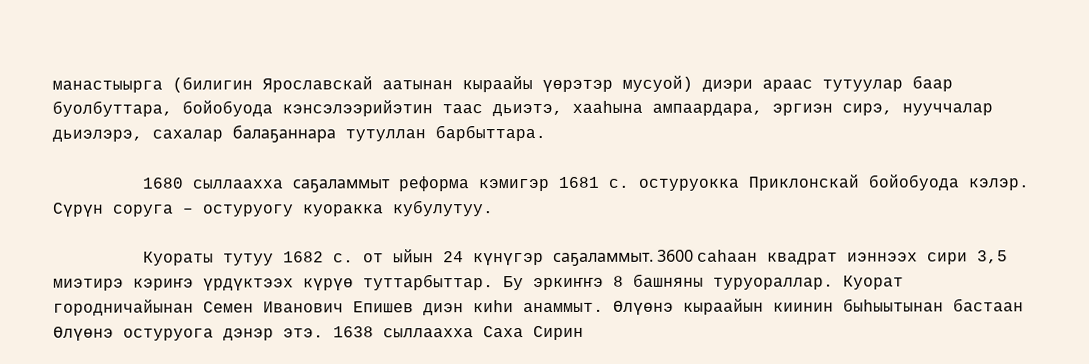манастыырга (билигин Ярославскай аатынан кыраайы үөрэтэр мусуой) диэри араас тутуулар баар буолбуттара, бойобуода кэнсэлээрийэтин таас дьиэтэ, хааһына ампаардара, эргиэн сирэ, нууччалар дьиэлэрэ, сахалар балаҕаннара тутуллан барбыттара.

         1680 сыллаахха саҕаламмыт реформа кэмигэр 1681 с. остуруокка Приклонскай бойобуода кэлэр. Сүрүн соруга – остуруогу куоракка кубулутуу.

         Куораты тутуу 1682 с. от ыйын 24 күнүгэр саҕаламмыт. 3600 саһаан квадрат иэннээх сири 3,5 миэтирэ кэриҥэ үрдүктээх күрүө туттарбыттар. Бу эркиҥҥэ 8 башняны туруораллар. Куорат городничайынан Семен Иванович Епишев диэн киһи анаммыт. Өлүөнэ кыраайын киинин быһыытынан бастаан Өлүөнэ остуруога дэнэр этэ. 1638 сыллаахха Саха Сирин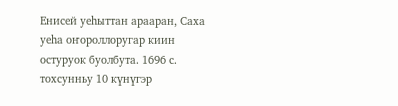Енисей уеһыттан арааран, Саха уеһа оҥороллоругар киин остуруок буолбута. 1696 с. тохсунньу 10 күнүгэр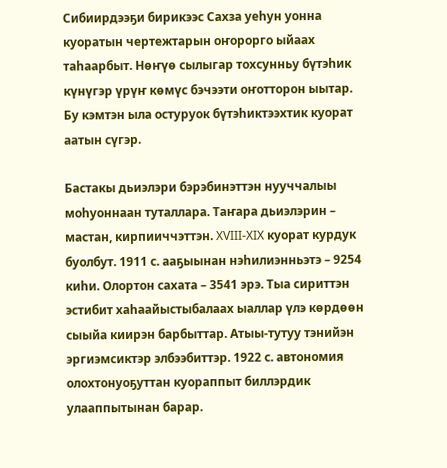Сибиирдээҕи бирикээс Сахза уеһун уонна куоратын чертежтарын оҥорорго ыйаах таһаарбыт. Нөҥүө сылыгар тохсунньу бүтэһик күнүгэр үрүҥ көмүс бэчээти оҥотторон ыытар. Бу кэмтэн ыла остуруок бүтэһиктээхтик куорат аатын сүгэр.

Бастакы дьиэлэри бэрэбинэттэн нууччалыы моһуоннаан туталлара. Таҥара дьиэлэрин – мастан, кирпииччэттэн. XVIII-XIX куорат курдук буолбут. 1911 с. ааҕыынан нэһилиэнньэтэ – 9254 киһи. Олортон сахата – 3541 эрэ. Тыа сириттэн эстибит хаһаайыстыбалаах ыаллар үлэ көрдөөн сыыйа киирэн барбыттар. Атыы-тутуу тэнийэн эргиэмсиктэр элбээбиттэр. 1922 с. автономия олохтонуоҕуттан куораппыт биллэрдик улааппытынан барар.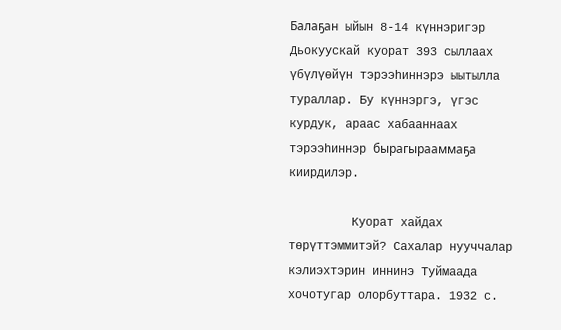Балаҕан ыйын 8-14 күннэригэр Дьокуускай куорат 393 сыллаах үбүлүөйүн тэрээһиннэрэ ыытылла тураллар. Бу күннэргэ, үгэс курдук, араас хабааннаах тэрээһиннэр бырагырааммаҕа киирдилэр.

         Куорат хайдах төрүттэммитэй? Сахалар нууччалар кэлиэхтэрин иннинэ Туймаада хочотугар олорбуттара. 1932 с.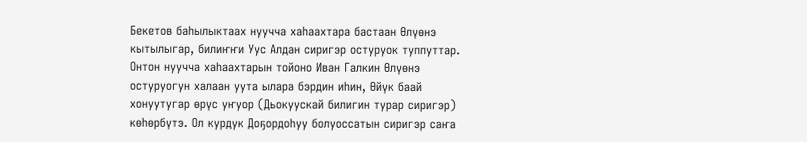Бекетов баһылыктаах нуучча хаһаахтара бастаан Өлүөнэ кытылыгар, билиҥҥи Уус Алдан сиригэр остуруок туппуттар. Онтон нуучча хаһаахтарын тойоно Иван Галкин Өлүөнэ остуруогун халаан уута ылара бэрдин иһин, Өйүк баай хонуутугар өрүс уҥуор (Дьокуускай билигин турар сиригэр) көһөрбүтэ. Ол курдук Доҕордоһуу болуоссатын сиригэр саҥа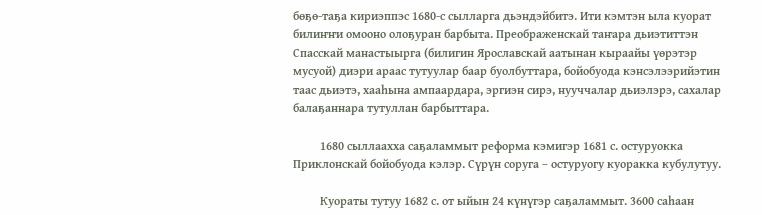бөҕө-таҕа кириэппэс 1680-с сылларга дьэндэйбитэ. Ити кэмтэн ыла куорат билиҥҥи омооно олоҕуран барбыта. Преображенскай таҥара дьиэтиттэн Спасскай манастыырга (билигин Ярославскай аатынан кыраайы үөрэтэр мусуой) диэри араас тутуулар баар буолбуттара, бойобуода кэнсэлээрийэтин таас дьиэтэ, хааһына ампаардара, эргиэн сирэ, нууччалар дьиэлэрэ, сахалар балаҕаннара тутуллан барбыттара.

         1680 сыллаахха саҕаламмыт реформа кэмигэр 1681 с. остуруокка Приклонскай бойобуода кэлэр. Сүрүн соруга – остуруогу куоракка кубулутуу.

         Куораты тутуу 1682 с. от ыйын 24 күнүгэр саҕаламмыт. 3600 саһаан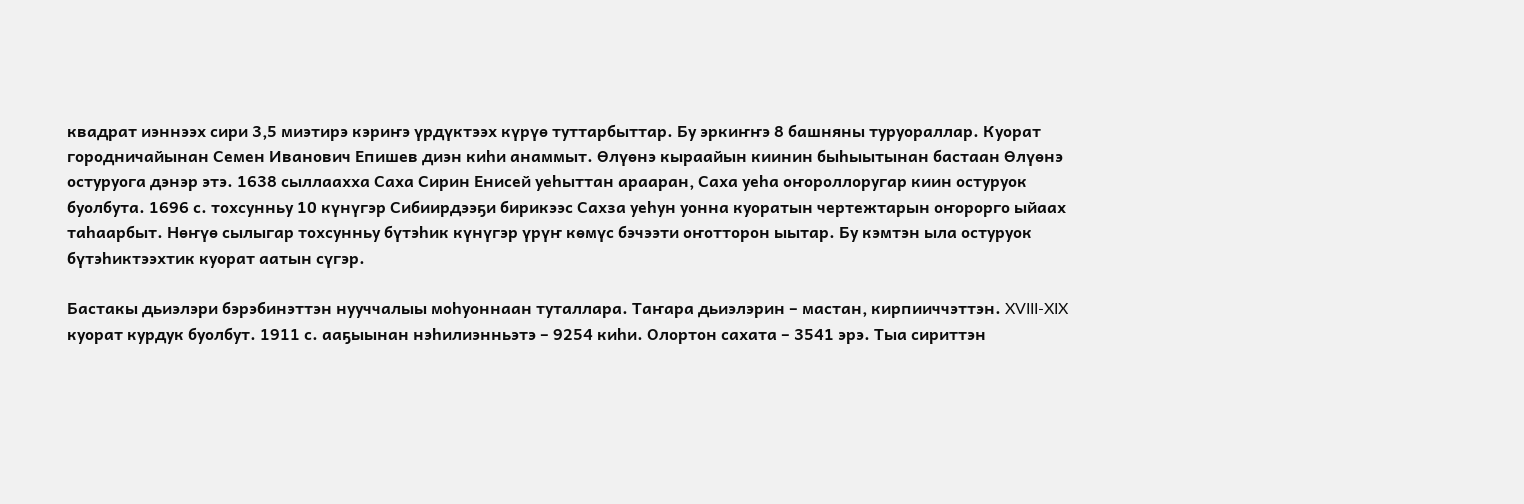квадрат иэннээх сири 3,5 миэтирэ кэриҥэ үрдүктээх күрүө туттарбыттар. Бу эркиҥҥэ 8 башняны туруораллар. Куорат городничайынан Семен Иванович Епишев диэн киһи анаммыт. Өлүөнэ кыраайын киинин быһыытынан бастаан Өлүөнэ остуруога дэнэр этэ. 1638 сыллаахха Саха Сирин Енисей уеһыттан арааран, Саха уеһа оҥороллоругар киин остуруок буолбута. 1696 с. тохсунньу 10 күнүгэр Сибиирдээҕи бирикээс Сахза уеһун уонна куоратын чертежтарын оҥорорго ыйаах таһаарбыт. Нөҥүө сылыгар тохсунньу бүтэһик күнүгэр үрүҥ көмүс бэчээти оҥотторон ыытар. Бу кэмтэн ыла остуруок бүтэһиктээхтик куорат аатын сүгэр.

Бастакы дьиэлэри бэрэбинэттэн нууччалыы моһуоннаан туталлара. Таҥара дьиэлэрин – мастан, кирпииччэттэн. XVIII-XIX куорат курдук буолбут. 1911 с. ааҕыынан нэһилиэнньэтэ – 9254 киһи. Олортон сахата – 3541 эрэ. Тыа сириттэн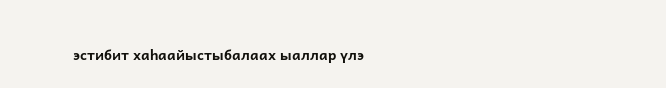эстибит хаһаайыстыбалаах ыаллар үлэ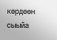көрдөөн сыыйа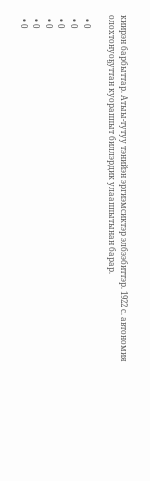киирэн барбыттар. Атыы-тутуу тэнийэн эргиэмсиктэр элбээбиттэр. 1922 с. автономия олохтонуоҕуттан куораппыт биллэрдик улааппытынан барар.

  • 0
  • 0
  • 0
  • 0
  • 0
  • 0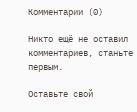Комментарии (0)

Никто ещё не оставил комментариев, станьте первым.

Оставьте свой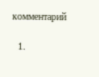комментарий

  1.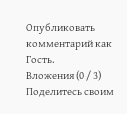Опубликовать комментарий как Гость.
Вложения (0 / 3)
Поделитесь своим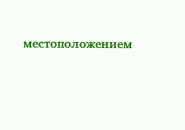местоположением